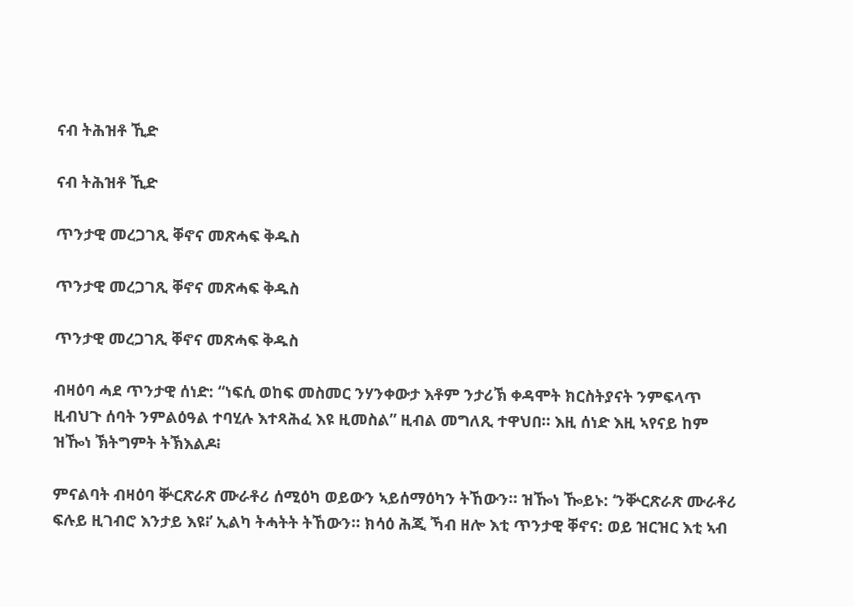ናብ ትሕዝቶ ኺድ

ናብ ትሕዝቶ ኺድ

ጥንታዊ መረጋገጺ ቐኖና መጽሓፍ ቅዱስ

ጥንታዊ መረጋገጺ ቐኖና መጽሓፍ ቅዱስ

ጥንታዊ መረጋገጺ ቐኖና መጽሓፍ ቅዱስ

ብዛዕባ ሓደ ጥንታዊ ሰነድ: “ነፍሲ ወከፍ መስመር ንሃንቀውታ እቶም ንታሪኽ ቀዳሞት ክርስትያናት ንምፍላጥ ዚብህጉ ሰባት ንምልዕዓል ተባሂሉ እተጻሕፈ እዩ ዚመስል” ዚብል መግለጺ ተዋህበ። እዚ ሰነድ እዚ ኣየናይ ከም ዝዀነ ኽትግምት ትኽእልዶ፧

ምናልባት ብዛዕባ ቝርጽራጽ ሙራቶሪ ሰሚዕካ ወይውን ኣይሰማዕካን ትኸውን። ዝዀነ ዀይኑ: ‘ንቝርጽራጽ ሙራቶሪ ፍሉይ ዚገብሮ እንታይ እዩ፧’ ኢልካ ትሓትት ትኸውን። ክሳዕ ሕጂ ኻብ ዘሎ እቲ ጥንታዊ ቐኖና: ወይ ዝርዝር እቲ ኣብ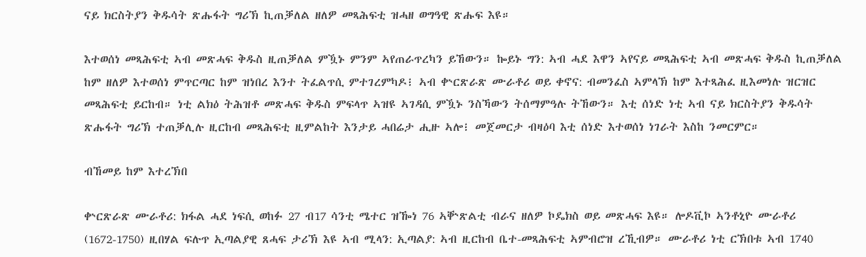ናይ ክርስትያን ቅዱሳት ጽሑፋት ግሪኽ ኪጠቓለል ዘለዎ መጻሕፍቲ ዝሓዘ ወግዓዊ ጽሑፍ እዩ።

እተወሰነ መጻሕፍቲ ኣብ መጽሓፍ ቅዱስ ዚጠቓለል ምዃኑ ምንም ኣየጠራጥረካን ይኸውን። ኰይኑ ግን: ኣብ ሓደ እዋን ኣየናይ መጻሕፍቲ ኣብ መጽሓፍ ቅዱስ ኪጠቓለል ከም ዘለዎ እተወሰነ ምጥርጣር ከም ዝነበረ እንተ ትፈልጥሲ ምተገረምካዶ፧ ኣብ ቍርጽራጽ ሙራቶሪ ወይ ቀኖና: ብመንፈስ ኣምላኽ ከም እተጻሕፈ ዚእመነሉ ዝርዝር መጻሕፍቲ ይርከብ። ነቲ ልክዕ ትሕዝቶ መጽሓፍ ቅዱስ ምፍላጥ ኣዝዩ ኣገዳሲ ምዃኑ ንስኻውን ትሰማምዓሉ ትኸውን። እቲ ሰነድ ነቲ ኣብ ናይ ክርስትያን ቅዱሳት ጽሑፋት ግሪኽ ተጠቓሊሉ ዚርከብ መጻሕፍቲ ዚምልከት እንታይ ሓበሬታ ሒዙ ኣሎ፧ መጀመርታ ብዛዕባ እቲ ሰነድ እተወሰነ ነገራት እስከ ንመርምር።

ብኸመይ ከም እተረኽበ

ቍርጽራጽ ሙራቶሪ: ክፋል ሓደ ነፍሲ ወከፉ 27 ብ17 ሳንቲ ሜተር ዝዀነ 76 ኣቝጽልቲ ብራና ዘለዎ ኮዴክስ ወይ መጽሓፍ እዩ። ሎዶቪኮ ኣንቶኒዮ ሙራቶሪ (1672-1750) ዚበሃል ፍሉጥ ኢጣልያዊ ጸሓፍ ታሪኽ እዩ ኣብ ሚላን: ኢጣልያ: ኣብ ዚርከብ ቤተ-መጻሕፍቲ ኣምብሮዝ ረኺብዎ። ሙራቶሪ ነቲ ርኽበቱ ኣብ 1740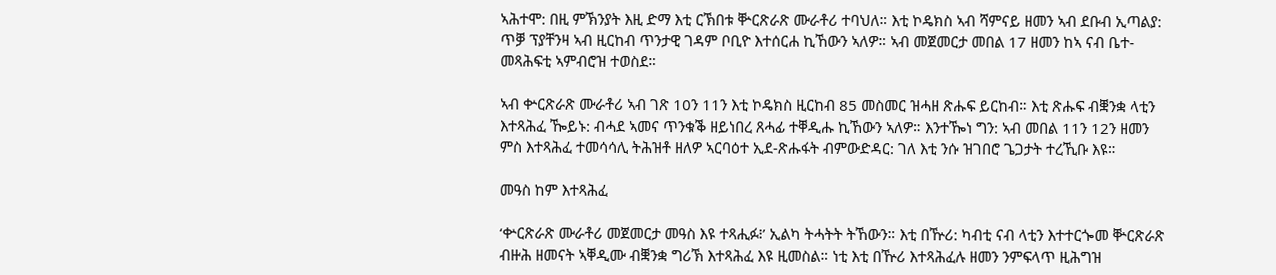ኣሕተሞ: በዚ ምኽንያት እዚ ድማ እቲ ርኽበቱ ቝርጽራጽ ሙራቶሪ ተባህለ። እቲ ኮዴክስ ኣብ ሻምናይ ዘመን ኣብ ደቡብ ኢጣልያ: ጥቓ ፕያቸንዛ ኣብ ዚርከብ ጥንታዊ ገዳም ቦቢዮ እተሰርሐ ኪኸውን ኣለዎ። ኣብ መጀመርታ መበል 17 ዘመን ከኣ ናብ ቤተ-መጻሕፍቲ ኣምብሮዝ ተወስደ።

ኣብ ቍርጽራጽ ሙራቶሪ ኣብ ገጽ 10ን 11ን እቲ ኮዴክስ ዚርከብ 85 መስመር ዝሓዘ ጽሑፍ ይርከብ። እቲ ጽሑፍ ብቛንቋ ላቲን እተጻሕፈ ዀይኑ: ብሓደ ኣመና ጥንቁቕ ዘይነበረ ጸሓፊ ተቐዲሑ ኪኸውን ኣለዎ። እንተዀነ ግን: ኣብ መበል 11ን 12ን ዘመን ምስ እተጻሕፈ ተመሳሳሊ ትሕዝቶ ዘለዎ ኣርባዕተ ኢደ-ጽሑፋት ብምውድዳር: ገለ እቲ ንሱ ዝገበሮ ጌጋታት ተረኺቡ እዩ።

መዓስ ከም እተጻሕፈ

‘ቍርጽራጽ ሙራቶሪ መጀመርታ መዓስ እዩ ተጻሒፉ፧’ ኢልካ ትሓትት ትኸውን። እቲ በዅሪ: ካብቲ ናብ ላቲን እተተርጐመ ቝርጽራጽ ብዙሕ ዘመናት ኣቐዲሙ ብቛንቋ ግሪኽ እተጻሕፈ እዩ ዚመስል። ነቲ እቲ በዅሪ እተጻሕፈሉ ዘመን ንምፍላጥ ዚሕግዝ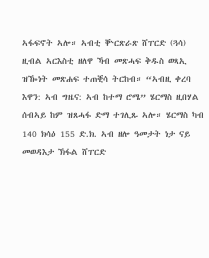ኣፋፍኖት ኣሎ። ኣብቲ ቝርጽራጽ ሸፐርድ (ጓሳ) ዚብል ኣርእስቲ ዘለዋ ኻብ መጽሓፍ ቅዱስ ወጻኢ ዝዀነት መጽሐፍ ተጠቒሳ ትርከብ። “ኣብዚ ቀረባ እዋን: ኣብ ግዜና: ኣብ ከተማ ሮሜ” ሄርማስ ዚበሃል ሰብኣይ ከም ዝጸሓፋ ድማ ተገሊጹ ኣሎ። ሄርማስ ካብ 140 ክሳዕ 155 ድ.ክ. ኣብ ዘሎ ዓመታት ነታ ናይ መወዳእታ ኽፋል ሸፐርድ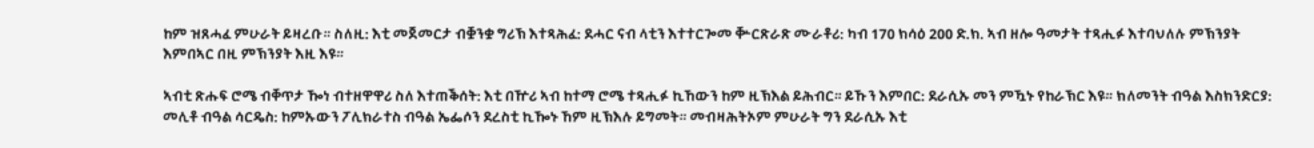ከም ዝጸሓፈ ምሁራት ይዛረቡ። ስለዚ: እቲ መጀመርታ ብቛንቋ ግሪኽ እተጻሕፈ: ደሓር ናብ ላቲን እተተርጐመ ቝርጽራጽ ሙራቶሪ: ካብ 170 ክሳዕ 200 ድ.ክ. ኣብ ዘሎ ዓመታት ተጻሒፉ እተባህለሉ ምኽንያት እምበኣር በዚ ምኽንያት እዚ እዩ።

ኣብቲ ጽሑፍ ሮሜ ብቐጥታ ዀነ ብተዘዋዋሪ ስለ እተጠቕሰት: እቲ በዅሪ ኣብ ከተማ ሮሜ ተጻሒፉ ኪኸውን ከም ዚኽእል ይሕብር። ይኹን እምበር: ደራሲኡ መን ምዃኑ የከራኽር እዩ። ክለመንት ብዓል እስክንድርያ: መሊቶ ብዓል ሳርዴስ: ከምኡውን ፖሊክራተስ ብዓል ኤፌሶን ደረስቲ ኪዀኑ ኸም ዚኽእሉ ይግመት። መብዛሕትኦም ምሁራት ግን ደራሲኡ እቲ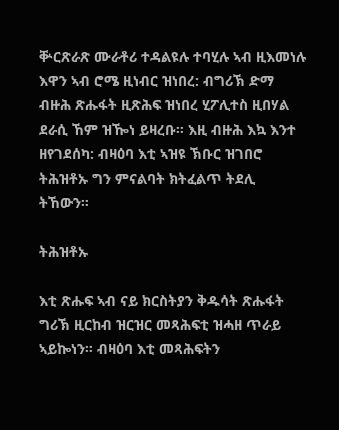ቝርጽራጽ ሙራቶሪ ተዳልዩሉ ተባሂሉ ኣብ ዚእመነሉ እዋን ኣብ ሮሜ ዚነብር ዝነበረ: ብግሪኽ ድማ ብዙሕ ጽሑፋት ዚጽሕፍ ዝነበረ ሂፖሊተስ ዚበሃል ደራሲ ኸም ዝዀነ ይዛረቡ። እዚ ብዙሕ እኳ እንተ ዘየገደሰካ: ብዛዕባ እቲ ኣዝዩ ኽቡር ዝገበሮ ትሕዝቶኡ ግን ምናልባት ክትፈልጥ ትደሊ ትኸውን።

ትሕዝቶኡ

እቲ ጽሑፍ ኣብ ናይ ክርስትያን ቅዱሳት ጽሑፋት ግሪኽ ዚርከብ ዝርዝር መጻሕፍቲ ዝሓዘ ጥራይ ኣይኰነን። ብዛዕባ እቲ መጻሕፍትን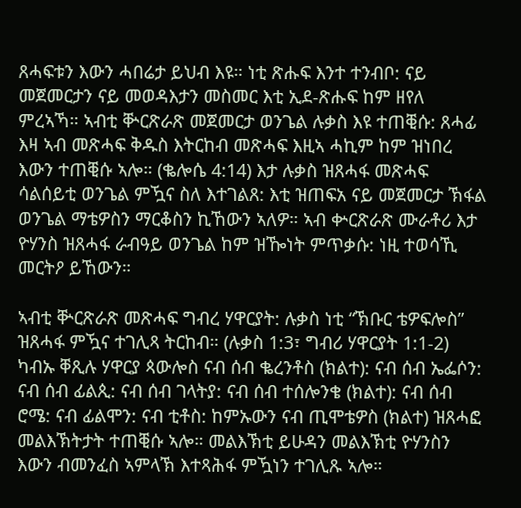ጸሓፍቱን እውን ሓበሬታ ይህብ እዩ። ነቲ ጽሑፍ እንተ ተንብቦ: ናይ መጀመርታን ናይ መወዳእታን መስመር እቲ ኢደ-ጽሑፍ ከም ዘየለ ምረኣኻ። ኣብቲ ቝርጽራጽ መጀመርታ ወንጌል ሉቃስ እዩ ተጠቒሱ: ጸሓፊ እዛ ኣብ መጽሓፍ ቅዱስ እትርከብ መጽሓፍ እዚኣ ሓኪም ከም ዝነበረ እውን ተጠቒሱ ኣሎ። (ቈሎሴ 4:14) እታ ሉቃስ ዝጸሓፋ መጽሓፍ ሳልሰይቲ ወንጌል ምዃና ስለ እተገልጸ: እቲ ዝጠፍአ ናይ መጀመርታ ኽፋል ወንጌል ማቴዎስን ማርቆስን ኪኸውን ኣለዎ። ኣብ ቍርጽራጽ ሙራቶሪ እታ ዮሃንስ ዝጸሓፋ ራብዓይ ወንጌል ከም ዝዀነት ምጥቃሱ: ነዚ ተወሳኺ መርትዖ ይኸውን።

ኣብቲ ቝርጽራጽ መጽሓፍ ግብረ ሃዋርያት: ሉቃስ ነቲ “ኽቡር ቴዎፍሎስ” ዝጸሓፋ ምዃና ተገሊጻ ትርከብ። (ሉቃስ 1:3፣ ግብሪ ሃዋርያት 1:1-2) ካብኡ ቐጺሉ ሃዋርያ ጳውሎስ ናብ ሰብ ቈረንቶስ (ክልተ): ናብ ሰብ ኤፌሶን: ናብ ሰብ ፊልጲ: ናብ ሰብ ገላትያ: ናብ ሰብ ተሰሎንቄ (ክልተ): ናብ ሰብ ሮሜ: ናብ ፊልሞን: ናብ ቲቶስ: ከምኡውን ናብ ጢሞቴዎስ (ክልተ) ዝጸሓፎ መልእኽትታት ተጠቒሱ ኣሎ። መልእኽቲ ይሁዳን መልእኽቲ ዮሃንስን እውን ብመንፈስ ኣምላኽ እተጻሕፋ ምዃነን ተገሊጹ ኣሎ።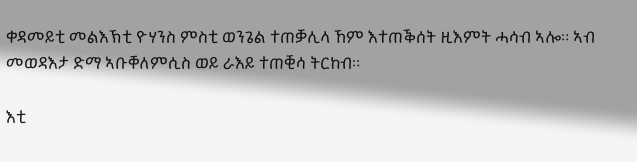ቀዳመይቲ መልእኽቲ ዮሃንስ ምስቲ ወንጌል ተጠቓሊላ ኸም እተጠቕሰት ዚእምት ሓሳብ ኣሎ። ኣብ መወዳእታ ድማ ኣቡቐለምሲስ ወይ ራእይ ተጠቒሳ ትርከብ።

እቲ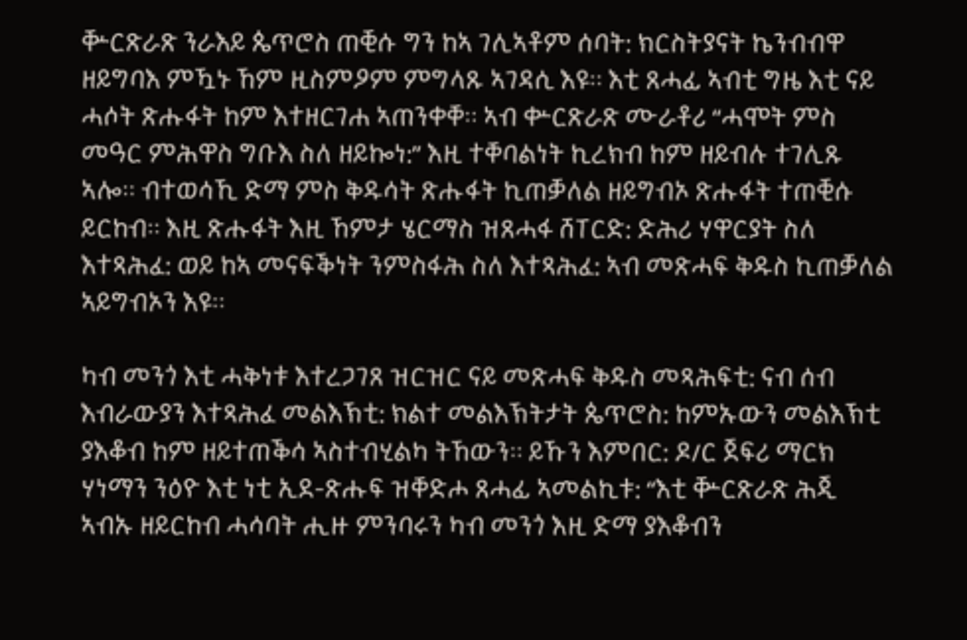ቝርጽራጽ ንራእይ ጴጥሮስ ጠቒሱ ግን ከኣ ገሊኣቶም ሰባት: ክርስትያናት ኬንብብዋ ዘይግባእ ምዃኑ ኸም ዚስምዖም ምግላጹ ኣገዳሲ እዩ። እቲ ጸሓፊ ኣብቲ ግዜ እቲ ናይ ሓሶት ጽሑፋት ከም እተዘርገሐ ኣጠንቀቐ። ኣብ ቍርጽራጽ ሙራቶሪ “ሓሞት ምስ መዓር ምሕዋስ ግቡእ ስለ ዘይኰነ:” እዚ ተቐባልነት ኪረክብ ከም ዘይብሉ ተገሊጹ ኣሎ። ብተወሳኺ ድማ ምስ ቅዱሳት ጽሑፋት ኪጠቓለል ዘይግብኦ ጽሑፋት ተጠቒሱ ይርከብ። እዚ ጽሑፋት እዚ ኸምታ ሄርማስ ዝጸሓፋ ሸፐርድ: ድሕሪ ሃዋርያት ስለ እተጻሕፈ: ወይ ከኣ መናፍቕነት ንምስፋሕ ስለ እተጻሕፈ: ኣብ መጽሓፍ ቅዱስ ኪጠቓለል ኣይግብኦን እዩ።

ካብ መንጎ እቲ ሓቅነቱ እተረጋገጸ ዝርዝር ናይ መጽሓፍ ቅዱስ መጻሕፍቲ: ናብ ሰብ እብራውያን እተጻሕፈ መልእኽቲ: ክልተ መልእኽትታት ጴጥሮስ: ከምኡውን መልእኽቲ ያእቆብ ከም ዘይተጠቕሳ ኣስተብሂልካ ትኸውን። ይኹን እምበር: ዶ/ር ጀፍሪ ማርክ ሃነማን ንዕዮ እቲ ነቲ ኢደ-ጽሑፍ ዝቐድሖ ጸሓፊ ኣመልኪቱ: “እቲ ቝርጽራጽ ሕጂ ኣብኡ ዘይርከብ ሓሳባት ሒዙ ምንባሩን ካብ መንጎ እዚ ድማ ያእቆብን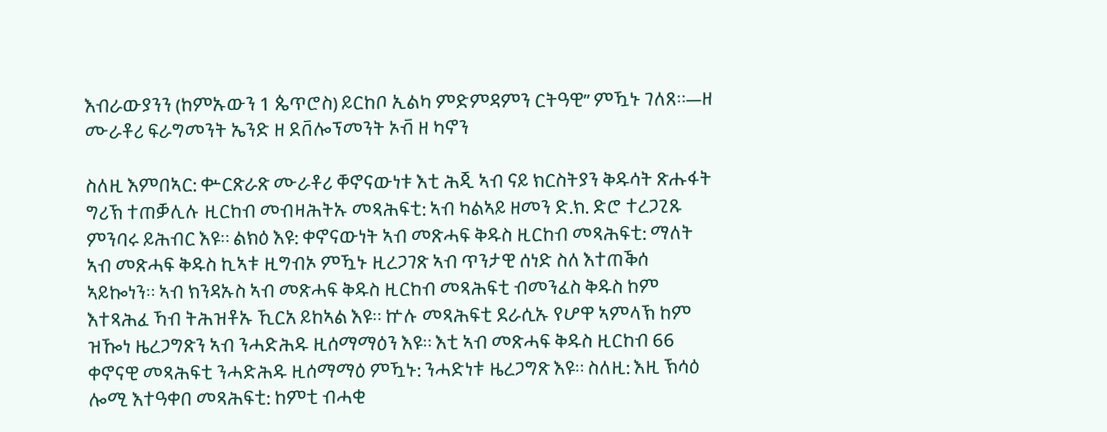እብራውያንን (ከምኡውን 1 ጴጥሮስ) ይርከቦ ኢልካ ምድምዳምን ርትዓዊ” ምዃኑ ገለጸ።—ዘ ሙራቶሪ ፍራግመንት ኤንድ ዘ ደቨሎፕመንት ኦቭ ዘ ካኖን

ስለዚ እምበኣር: ቍርጽራጽ ሙራቶሪ ቐኖናውነቱ እቲ ሕጂ ኣብ ናይ ክርስትያን ቅዱሳት ጽሑፋት ግሪኽ ተጠቓሊሉ ዚርከብ መብዛሕትኡ መጻሕፍቲ: ኣብ ካልኣይ ዘመን ድ.ክ. ድሮ ተረጋጊጹ ምንባሩ ይሕብር እዩ። ልክዕ እዩ: ቀኖናውነት ኣብ መጽሓፍ ቅዱስ ዚርከብ መጻሕፍቲ: ማለት ኣብ መጽሓፍ ቅዱስ ኪኣቱ ዚግብኦ ምዃኑ ዚረጋገጽ ኣብ ጥንታዊ ሰነድ ስለ እተጠቕሰ ኣይኰነን። ኣብ ክንዳኡስ ኣብ መጽሓፍ ቅዱስ ዚርከብ መጻሕፍቲ ብመንፈስ ቅዱስ ከም እተጻሕፈ ኻብ ትሕዝቶኡ ኺርአ ይከኣል እዩ። ኵሉ መጻሕፍቲ ደራሲኡ የሆዋ ኣምላኽ ከም ዝዀነ ዜረጋግጽን ኣብ ንሓድሕዱ ዚሰማማዕን እዩ። እቲ ኣብ መጽሓፍ ቅዱስ ዚርከብ 66 ቀኖናዊ መጻሕፍቲ ንሓድሕዱ ዚሰማማዕ ምዃኑ: ንሓድነቱ ዜረጋግጽ እዩ። ስለዚ: እዚ ኽሳዕ ሎሚ እተዓቀበ መጻሕፍቲ: ከምቲ ብሓቂ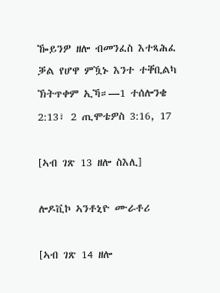ዀይንዎ ዘሎ ብመንፈስ እተጻሕፈ ቓል የሆዋ ምዃኑ እንተ ተቐቢልካ ኽትጥቀም ኢኻ።—1 ተሰሎንቄ 2:13፣ 2 ጢሞቴዎስ 3:16, 17

[ኣብ ገጽ 13 ዘሎ ስእሊ]

ሎዶቪኮ ኣንቶኒዮ ሙራቶሪ

[ኣብ ገጽ 14 ዘሎ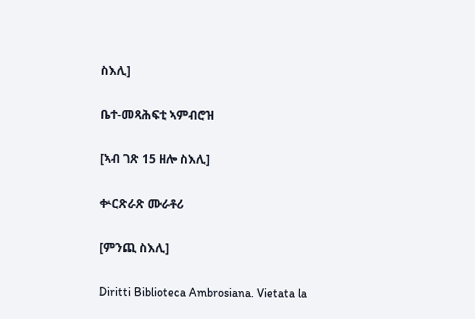ስእሊ]

ቤተ-መጻሕፍቲ ኣምብሮዝ

[ኣብ ገጽ 15 ዘሎ ስእሊ]

ቍርጽራጽ ሙራቶሪ

[ምንጪ ስእሊ]

Diritti Biblioteca Ambrosiana. Vietata la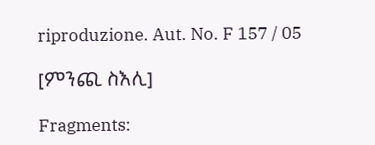riproduzione. Aut. No. F 157 / 05

[ምንጪ ስእሊ]

Fragments: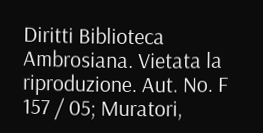Diritti Biblioteca Ambrosiana. Vietata la riproduzione. Aut. No. F 157 / 05; Muratori,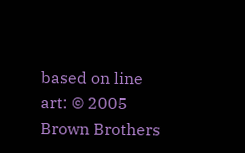based on line art: © 2005 Brown Brothers